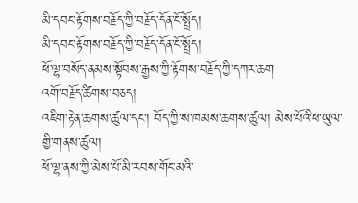མི་དབང་རྟོགས་བརྗོད་ཀྱི་བརྗོད་དོན་ངོ་སྤྲོད།
མི་དབང་རྟོགས་བརྗོད་ཀྱི་བརྗོད་དོན་ངོ་སྤྲོད།
ཕོ་ལྷ་བསོད་ནམས་སྟོབས་རྒྱས་ཀྱི་རྟོགས་བརྗོད་ཀྱི་དཀར་ཆག
འགོ་བརྗོད་ཚིགས་བཅད།
འཇིག་རྟེན་ཆགས་ཚུལ་དང་། བོད་ཀྱི་ས་ཁམས་ཆགས་ཚུལ། མེས་པོའི་ཕ་ཡུལ་གྱི་གནས་ཚུལ།
ཕོ་ལྷ་ནས་ཀྱི་མེས་པོ་མི་རབས་གོང་མའི་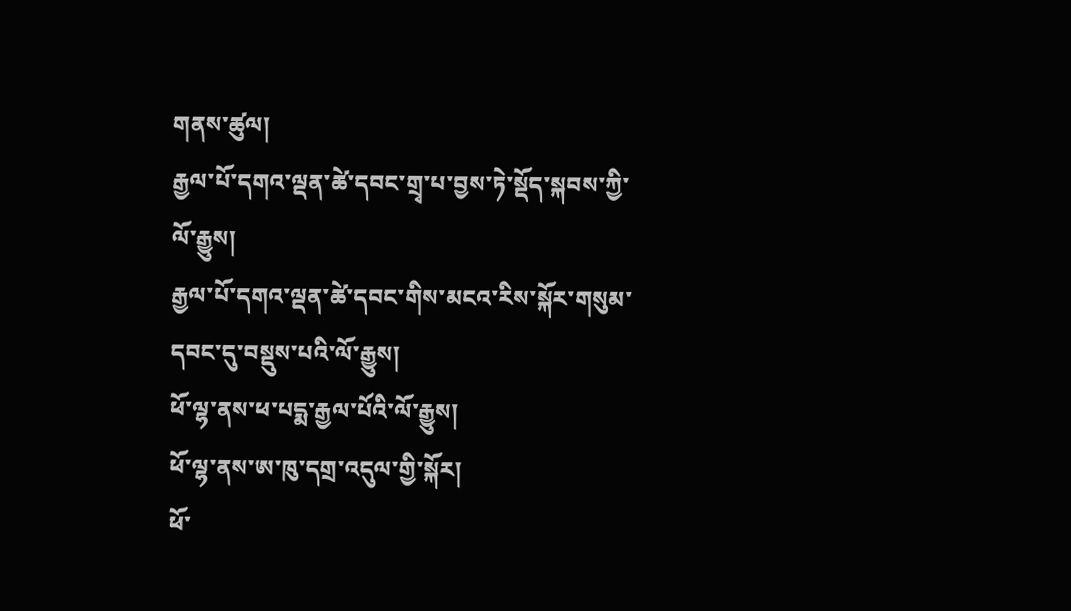གནས་ཚུལ།
རྒྱལ་པོ་དགའ་ལྡན་ཚེ་དབང་གྲྭ་པ་བྱས་ཏེ་སྡོད་སྐབས་ཀྱི་ལོ་རྒྱུས།
རྒྱལ་པོ་དགའ་ལྡན་ཚེ་དབང་གིས་མངའ་རིས་སྐོར་གསུམ་དབང་དུ་བསྡུས་པའི་ལོ་རྒྱུས།
ཕོ་ལྷ་ནས་ཕ་པདྨ་རྒྱལ་པོའི་ལོ་རྒྱུས།
ཕོ་ལྷ་ནས་ཨ་ཁུ་དགྲ་འདུལ་གྱི་སྐོར།
ཕོ་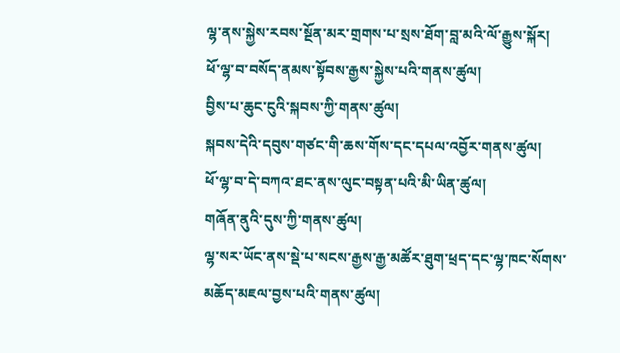ལྷ་ནས་སྐྱེས་རབས་སྔོན་མར་གྲགས་པ་སྲས་ཐོག་བླ་མའི་ལོ་རྒྱུས་སྐོར།
ཕོ་ལྷ་བ་བསོད་ནམས་སྟོབས་རྒྱས་སྐྱེས་པའི་གནས་ཚུལ།
བྱིས་པ་ཆུང་ངུའི་སྐབས་ཀྱི་གནས་ཚུལ།
སྐབས་དེའི་དབུས་གཙང་གི་ཆས་གོས་དང་དཔལ་འབྱོར་གནས་ཚུལ།
ཕོ་ལྷ་བ་དེ་བཀའ་ཐང་ནས་ལུང་བསྟན་པའི་མི་ཡིན་ཚུལ།
གཞོན་ནུའི་དུས་ཀྱི་གནས་ཚུལ།
ལྷ་སར་ཡོང་ནས་སྡེ་པ་སངས་རྒྱས་རྒྱ་མཚོར་ཐུག་ཕྲད་དང་ལྷ་ཁང་སོགས་མཆོད་མཇལ་བྱས་པའི་གནས་ཚུལ།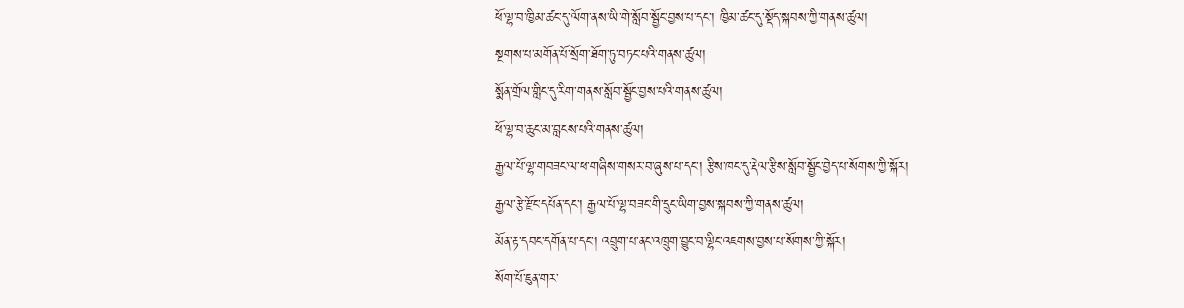ཕོ་ལྷ་བ་ཁྱིམ་ཚང་དུ་ལོག་ནས་ཡི་གེ་སློབ་སྦྱོང་བྱས་པ་དང་། ཁྱིམ་ཚང་དུ་སྡོད་སྐབས་ཀྱི་གནས་ཚུལ།
སྔགས་པ་མགོན་པོ་སྲོག་ཐོག་ཏུ་བཏང་པའི་གནས་ཚུལ།
སྨོན་གྲོལ་གླིང་དུ་རིག་གནས་སློབ་སྦྱོང་བྱས་པའི་གནས་ཚུལ།
ཕོ་ལྷ་བ་ཆུང་མ་བླངས་པའི་གནས་ཚུལ།
རྒྱལ་པོ་ལྷ་གབཟང་ལ་ཕ་གཞིས་གསར་བ་ཞུས་པ་དང་། རྩིས་ཁང་དུ་རྡེལ་རྩིས་སློབ་སྦྱོང་བྱེད་པ་སོགས་ཀྱི་སྐོར།
རྒྱལ་རྩེ་རྫོང་དཔོན་དང་། རྒྱལ་པོ་ལྷ་བཟང་གི་དྲུང་ཡིག་བྱས་སྐབས་ཀྱི་གནས་ཚུལ།
མོན་རྟ་དབང་དགོན་པ་དང་། འབྲུག་པ་ནང་འཁྲུག་བྱུང་བ་ལྷིང་འཇགས་བྱས་པ་སོགས་ཀྱི་སྐོར།
སོག་པོ་ཇུན་གར་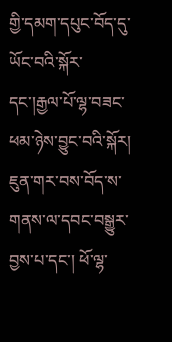གྱི་དམག་དཔུང་བོད་དུ་ཡོང་བའི་སྐོར་དང་།རྒྱལ་པོ་ལྷ་བཟང་ཕམ་ཉེས་བྱུང་བའི་སྐོར།
ཇུན་གར་བས་བོད་ས་གནས་ལ་དབང་བསྒྱུར་བྱས་པ་དང་། ཕོ་ལྷ་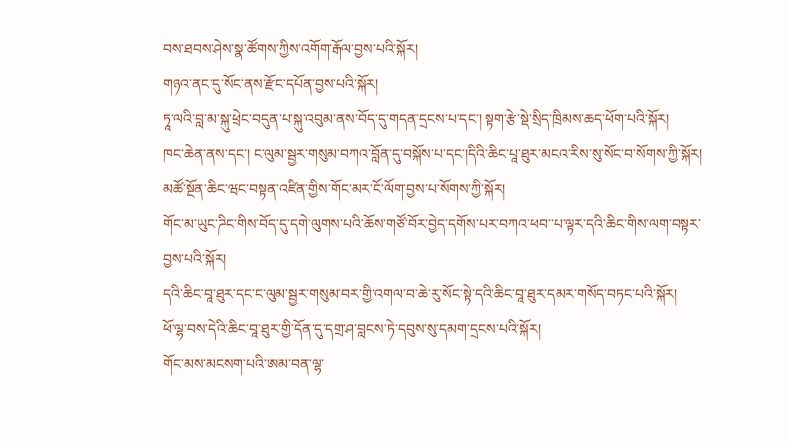བས་ཐབས་ཤེས་སྣ་ཚོགས་ཀྱིས་འགོག་རྒོལ་བྱས་པའི་སྐོར།
གཉའ་ནང་དུ་སོང་ནས་རྫོང་དཔོན་བྱས་པའི་སྐོར།
ཏཱ་ལའི་བླ་མ་སྐུ་ཕྲེང་བདུན་པ་སྐུ་འབུམ་ནས་བོད་དུ་གདན་དྲངས་པ་དང་། སྟག་རྩེ་སྡེ་སྲིད་ཁྲིམས་ཆད་ཕོག་པའི་སྐོར།
ཁང་ཆེན་ནས་དང་། ང་ལུམ་སྦྱར་གསུམ་བཀའ་བློན་དུ་བསྐོས་པ་དང་།དིའི་ཆིང་པཱ་ཐུར་མངའ་རིས་སུ་སོང་བ་སོགས་ཀྱི་སྐོར།
མཚོ་སྔོན་ཆིང་ཝང་བསྟན་འཛིན་གྱིས་གོང་མར་ངོ་ལོག་བྱས་པ་སོགས་ཀྱི་སྐོར།
གོང་མ་ཡུང་ཌིང་གིས་བོད་དུ་དགེ་ལུགས་པའི་ཆོས་གཙོ་བོར་བྱེད་དགོས་པར་བཀའ་ཕབ་་པ་ལྟར་དའི་ཆིང་གིས་ལག་བསྟར་བྱས་པའི་སྐོར།
དའི་ཆིང་བཱ་ཐུར་དང་ང་ལུམ་སྦྱར་གསུམ་བར་གྱི་འགལ་བ་ཆེ་རུ་སོང་སྟེ་དའི་ཆིང་བཱ་ཐུར་དམར་གསོད་བཏང་པའི་སྐོར།
ཕོ་ལྷ་བས་དེའི་ཆིང་བཱ་ཐུར་གྱི་དོན་དུ་དགྲ་ཤ་བླངས་ཏེ་དབུས་སུ་དམག་དྲངས་པའི་སྐོར།
གོང་མས་མངསག་པའི་ཨམ་བན་ལྷ་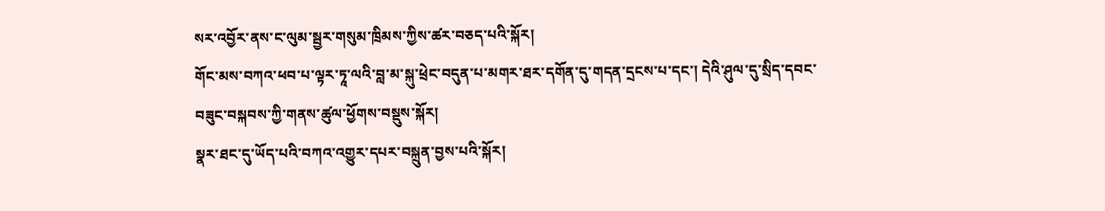སར་འབྱོར་ནས་ང་ལུམ་སྦྱར་གསུམ་ཁྲིམས་ཀྱིས་ཚར་བཅད་པའི་སྐོར།
གོང་མས་བཀའ་ཕབ་པ་ལྟར་ཏཱ་ལའི་བླ་མ་སྐུ་ཕྲེང་བདུན་པ་མགར་ཐར་དགོན་དུ་གདན་དྲངས་པ་དང་། དེའི་ཤུལ་དུ་སྲིད་དབང་བཟུང་བསྐབས་ཀྱི་གནས་ཚུལ་ཕྱོགས་བསྡུས་སྐོར།
སྣར་ཐང་དུ་ཡོད་པའི་བཀའ་འགྱུར་དཔར་བསྐྲུན་བྱས་པའི་སྐོར།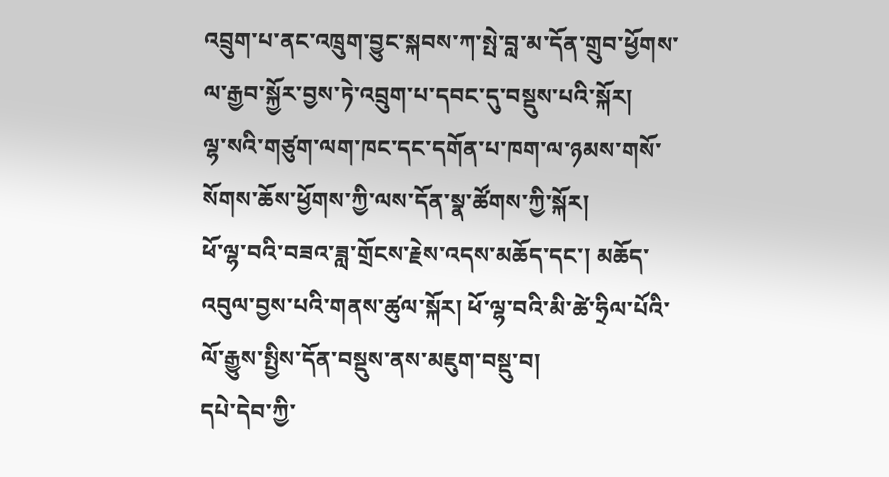འབྲུག་པ་ནང་འཁྲུག་བྱུང་སྐབས་ཀ་སྤེ་བླ་མ་དོན་གྲུབ་ཕྱོགས་ལ་རྒྱབ་སྐྱོར་བྱས་ཏེ་འབྲུག་པ་དབང་དུ་བསྡུས་པའི་སྐོར།
ལྷ་སའི་གཙུག་ལག་ཁང་དང་དགོན་པ་ཁག་ལ་ཉམས་གསོ་སོགས་ཆོས་ཕྱོགས་ཀྱི་ལས་དོན་སྣ་ཚོགས་ཀྱི་སྐོར།
ཕོ་ལྷ་བའི་བཟའ་ཟླ་གྲོངས་རྗེས་འདས་མཆོད་དང་། མཆོད་འབུལ་བྱས་པའི་གནས་ཚུལ་སྐོར། ཕོ་ལྷ་བའི་མི་ཚེ་ཧྲིལ་པོའི་ལོ་རྒྱུས་སྤྱིས་དོན་བསྡུས་ནས་མཇུག་བསྡུ་བ།
དཔེ་དེབ་ཀྱི་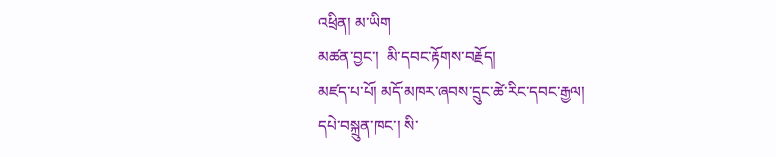འཕྲིན། མ་ཡིག
མཚན་བྱང་།  མི་དབང་རྟོགས་བརྗོད།
མཛད་པ་པོ། མདོ་མཁར་ཞབས་དྲུང་ཚེ་རིང་དབང་རྒྱལ།
དཔེ་བསྐྲུན་ཁང་། སི་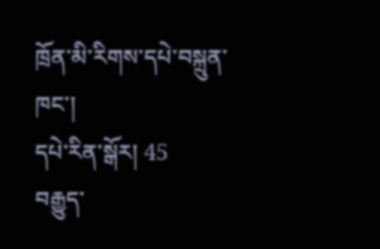ཁྲོན་མི་རིགས་དཔེ་བསྐྲུན་ཁང་།
དཔེ་རིན་སྒོར། 45
བརྒྱུད་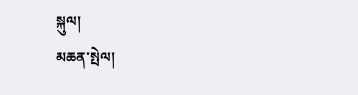སྐུལ།
མཆན་སྤེལ།